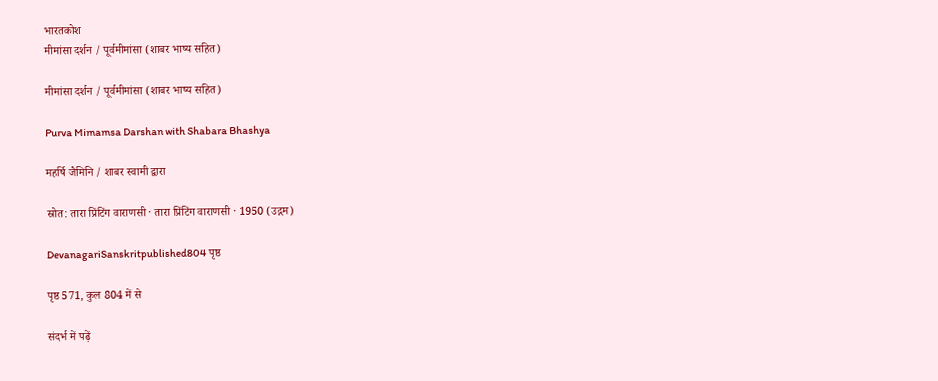भारतकोश
मीमांसा दर्शन / पूर्वमीमांसा (शाबर भाष्य सहित)

मीमांसा दर्शन / पूर्वमीमांसा (शाबर भाष्य सहित)

Purva Mimamsa Darshan with Shabara Bhashya

महर्षि जैमिनि / शाबर स्वामी द्वारा

स्रोत: तारा प्रिंटिंग वाराणसी · तारा प्रिंटिंग वाराणसी · 1950 (उद्गम)

DevanagariSanskritpublished804 पृष्ठ

पृष्ठ 571, कुल 804 में से

संदर्भ में पढ़ें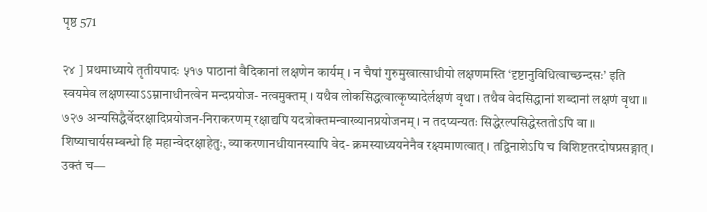पृष्ठ 571

२४ ] प्रथमाध्याये तृतीयपादः ५१७ पाठानां वैदिकानां लक्षणेन कार्यम् । न चैषां गुरुमुखात्साधीयो लक्षणमस्ति ‘दृष्टानुविधित्वाच्छन्दसः’ इति स्वयमेव लक्षणस्याऽऽम्नानाधीनत्वेन मन्दप्रयोज- नत्वमुक्तम् । यथैव लोकसिद्धत्वात्कृष्यादेर्लक्षणं वृथा । तथैव वेदसिद्धानां शब्दानां लक्षणं वृथा ॥ ७२७ अन्यसिद्धैर्वेदरक्षादिप्रयोजन-निराकरणम् रक्षाद्यपि यदत्रोक्तमन्वाख्यानप्रयोजनम् । न तदप्यन्यतः सिद्धेरल्पसिद्धेस्ततोऽपि वा ॥ शिष्याचार्यसम्बन्धो हि महान्वेदरक्षाहेतुः, व्याकरणानधीयानस्यापि वेद- क्रमस्याध्ययनेनैव रक्ष्यमाणत्वात् । तद्विनाशेऽपि च विशिष्टतरदोषप्रसङ्गात् । उक्तं च—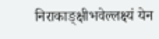निराकाङ्क्षीभवेल्लक्ष्यं येन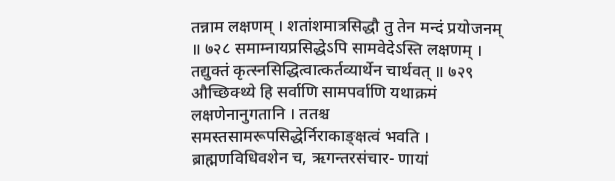तन्नाम लक्षणम् । शतांशमात्रसिद्धौ तु तेन मन्दं प्रयोजनम् ॥ ७२८ समाम्नायप्रसिद्धेऽपि सामवेदेऽस्ति लक्षणम् । तद्युक्तं कृत्स्नसिद्धित्वात्कर्तव्यार्थेन चार्थवत् ॥ ७२९ औच्छिक्थ्ये हि सर्वाणि सामपर्वाणि यथाक्रमं लक्षणेनानुगतानि । ततश्च समस्तसामरूपसिद्धेर्निराकाङ्क्षत्वं भवति । ब्राह्मणविधिवशेन च, ऋगन्तरसंचार- णायां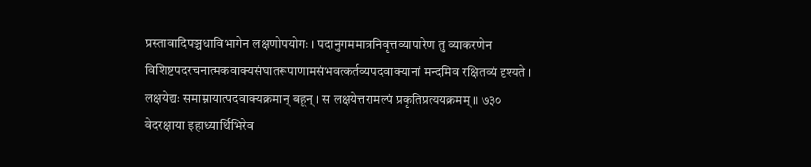प्रस्तावादिपञ्चधाविभागेन लक्षणोपयोगः । पदानुगममात्रनिवृत्तव्यापारेण तु व्याकरणेन विशिष्टपदरचनात्मकवाक्यसंघातरूपाणामसंभवत्कर्तव्यपदवाक्यानां मन्दमिव रक्षितव्यं दृश्यते । लक्षयेद्यः समाम्नायात्पदवाक्यक्रमान् बहून् । स लक्षयेत्तरामल्पं प्रकृतिप्रत्ययक्रमम् ॥ ७३० वेदरक्षाया इहाध्यार्थिभिरेव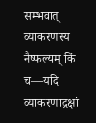सम्भवात् व्याकरणस्य नैष्फल्यम् किं च—यदि व्याकरणाद्रक्षां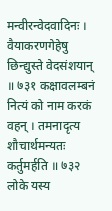मन्वीरन्वेदवादिनः । वैयाकरणगेहेषु छिन्द्युस्ते वेदसंशयान् ॥ ७३१ कक्षावलम्बनं नित्यं को नाम करकं वहन् । तमनादृत्य शौचार्थमन्यतः कर्तुमर्हति ॥ ७३२ लोके यस्य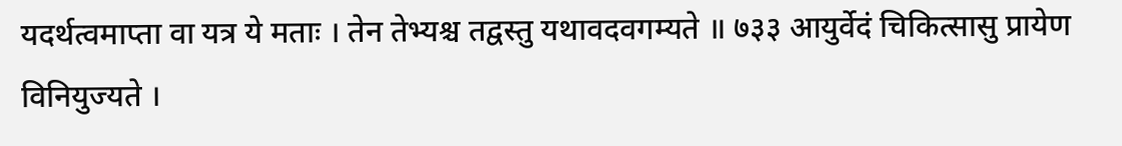यदर्थत्वमाप्ता वा यत्र ये मताः । तेन तेभ्यश्च तद्वस्तु यथावदवगम्यते ॥ ७३३ आयुर्वेदं चिकित्सासु प्रायेण विनियुज्यते ।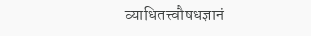व्याधितत्त्वौषधज्ञानं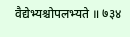वैद्येभ्यश्चोपलभ्यते ॥ ७३४